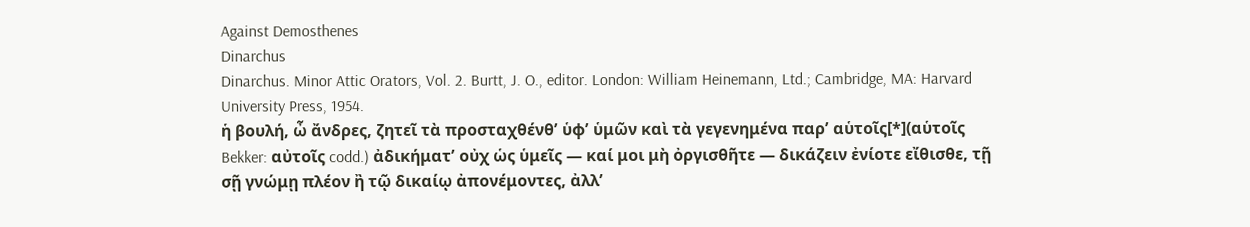Against Demosthenes
Dinarchus
Dinarchus. Minor Attic Orators, Vol. 2. Burtt, J. O., editor. London: William Heinemann, Ltd.; Cambridge, MA: Harvard University Press, 1954.
ἡ βουλή, ὦ ἄνδρες, ζητεῖ τὰ προσταχθένθʼ ὑφʼ ὑμῶν καὶ τὰ γεγενημένα παρʼ αὑτοῖς[*](αὑτοῖς Bekker: αὐτοῖς codd.) ἀδικήματʼ οὐχ ὡς ὑμεῖς — καί μοι μὴ ὀργισθῆτε — δικάζειν ἐνίοτε εἴθισθε, τῇ σῇ γνώμῃ πλέον ἢ τῷ δικαίῳ ἀπονέμοντες, ἀλλʼ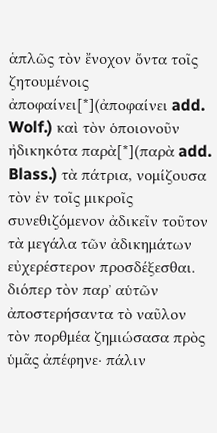ἁπλῶς τὸν ἔνοχον ὄντα τοῖς ζητουμένοις ἀποφαίνει[*](ἀποφαίνει add. Wolf.) καὶ τὸν ὁποιονοῦν ἠδικηκότα παρὰ[*](παρὰ add. Blass.) τὰ πάτρια, νομίζουσα τὸν ἐν τοῖς μικροῖς συνεθιζόμενον ἀδικεῖν τοῦτον τὰ μεγάλα τῶν ἀδικημάτων εὐχερέστερον προσδέξεσθαι.
διόπερ τὸν παρʼ αὑτῶν ἀποστερήσαντα τὸ ναῦλον τὸν πορθμέα ζημιώσασα πρὸς ὑμᾶς ἀπέφηνε· πάλιν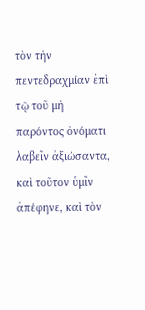τὸν τὴν πεντεδραχμίαν ἐπὶ τῷ τοῦ μὴ παρόντος ὀνόματι λαβεῖν ἀξιώσαντα, καὶ τοῦτον ὑμῖν ἀπέφηνε, καὶ τὸν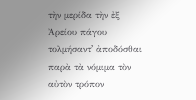τὴν μερίδα τὴν ἐξ Ἀρείου πάγου τολμήσαντʼ ἀποδόσθαι παρὰ τὰ νόμιμα τὸν αὐτὸν τρόπον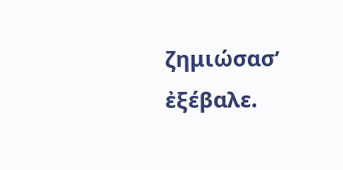ζημιώσασʼ ἐξέβαλε.